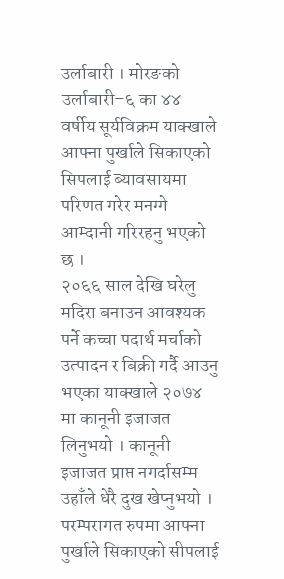उर्लाबारी । मोरङको उर्लाबारी–६ का ४४ वर्षीय सूर्यविक्रम याक्खाले आफ्ना पुर्खाले सिकाएको सिपलाई ब्यावसायमा परिणत गरेर मनग्गे आम्दानी गरिरहनु भएको छ ।
२०६६ साल देखि घरेलु मदिरा बनाउन आवश्यक पर्ने कच्चा पदार्थ मर्चाको उत्पादन र बिक्री गर्दै आउनु भएका याक्खाले २०७४ मा कानूनी इजाजत लिनुभयो । कानूनी इजाजत प्राप्त नगर्दासम्म उहाँले धेरै दुख खेप्नुभयो । परम्परागत रुपमा आफ्ना पुर्खाले सिकाएको सीपलाई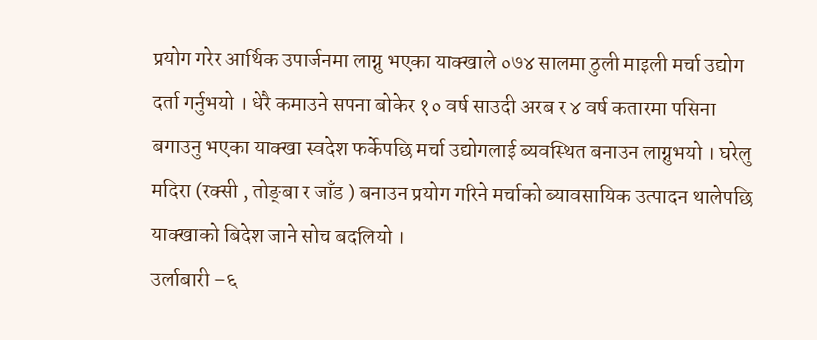प्रयोग गरेर आर्थिक उपार्जनमा लाग्नु भएका याक्खाले ०७४ सालमा ठुली माइली मर्चा उद्योग दर्ता गर्नुभयो । धेरै कमाउने सपना बोकेर १० वर्ष साउदी अरब र ४ वर्ष कतारमा पसिना बगाउनु भएका याक्खा स्वदेश फर्केपछि मर्चा उद्योगलाई ब्यवस्थित बनाउन लाग्नुभयो । घरेलु मदिरा (रक्सी , तोङ्बा र जाँड ) बनाउन प्रयोग गरिने मर्चाको ब्यावसायिक उत्पादन थालेपछि याक्खाको बिदेश जाने सोच बदलियो ।
उर्लाबारी –६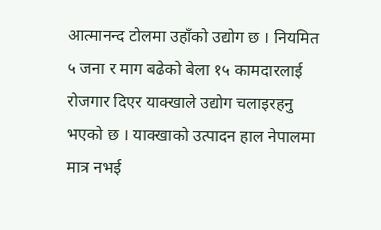आत्मानन्द टोलमा उहाँको उद्योग छ । नियमित ५ जना र माग बढेको बेला १५ कामदारलाई रोजगार दिएर याक्खाले उद्योग चलाइरहनु भएको छ । याक्खाको उत्पादन हाल नेपालमा मात्र नभई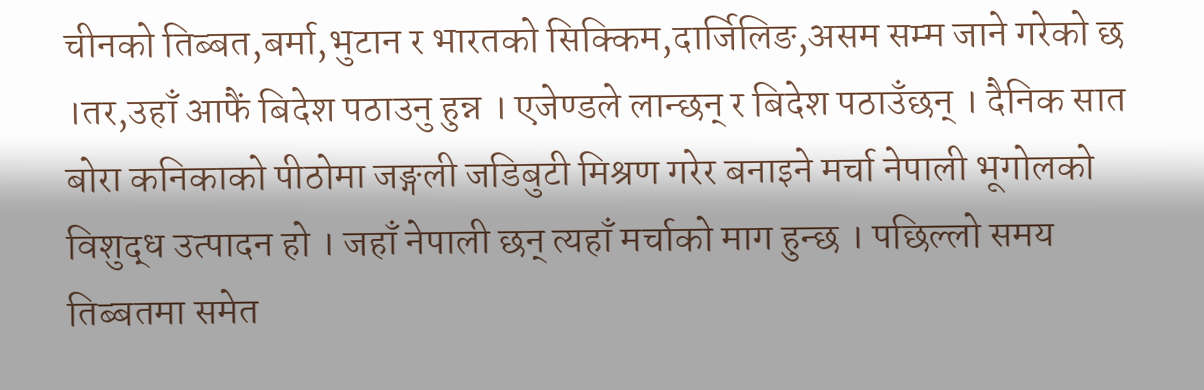चीनको तिब्बत,बर्मा,भुटान र भारतको सिक्किम,दार्जिलिङ,असम सम्म जाने गरेको छ ।तर,उहाँ आफैं बिदेश पठाउनु हुन्न । एजेण्डले लान्छन् र बिदेश पठाउँछन् । दैनिक सात बोरा कनिकाको पीठोमा जङ्गली जडिबुटी मिश्रण गरेर बनाइने मर्चा नेपाली भूगोलको विशुद्ध उत्पादन हो । जहाँ नेपाली छन् त्यहाँ मर्चाको माग हुन्छ । पछिल्लो समय तिब्बतमा समेत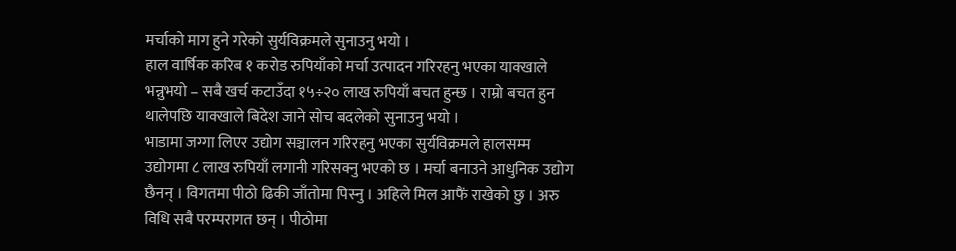मर्चाको माग हुने गरेको सुर्यविक्रमले सुनाउनु भयो ।
हाल वार्षिक करिब १ करोड रुपियाँको मर्चा उत्पादन गरिरहनु भएका याक्खाले भन्नुभयो – सबै खर्च कटाउँदा १५÷२० लाख रुपियाँ बचत हुन्छ । राम्रो बचत हुन थालेपछि याक्खाले बिदेश जाने सोच बदलेको सुनाउनु भयो ।
भाडामा जग्गा लिएर उद्योग सञ्चालन गरिरहनु भएका सुर्यविक्रमले हालसम्म उद्योगमा ८ लाख रुपियाँ लगानी गरिसक्नु भएको छ । मर्चा बनाउने आधुनिक उद्योग छैनन् । विगतमा पीठो ढिकी जाँतोमा पिस्नु । अहिले मिल आफैं राखेको छु । अरु विधि सबै परम्परागत छन् । पीठोमा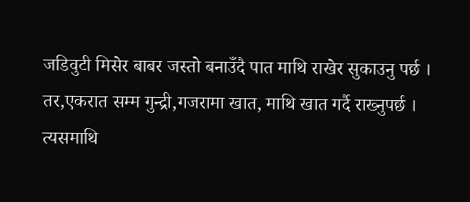जडिवुटी मिसेर बाबर जस्तो बनाउँदै पात माथि राखेर सुकाउनु पर्छ । तर,एकरात सम्म गुन्द्री,गजरामा खात, माथि खात गर्दै राख्नुपर्छ । त्यसमाथि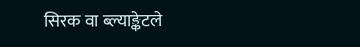सिरक वा ब्ल्याङ्केटले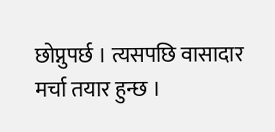छोप्नुपर्छ । त्यसपछि वासादार मर्चा तयार हुन्छ ।